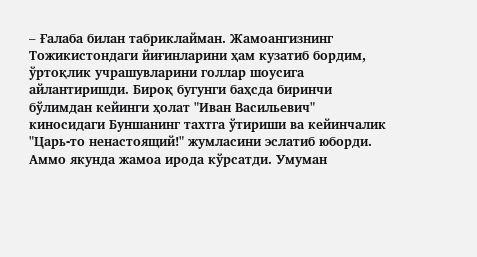– Ғалаба билан табриклайман. Жамоангизнинг Тожикистондаги йиғинларини ҳам кузатиб бордим, ўртоқлик учрашувларини голлар шоусига айлантиришди. Бироқ бугунги баҳсда биринчи бўлимдан кейинги ҳолат "Иван Васильевич" киносидаги Буншанинг тахтга ўтириши ва кейинчалик "Царь-то ненастоящий!" жумласини эслатиб юборди. Аммо якунда жамоа ирода кўрсатди. Умуман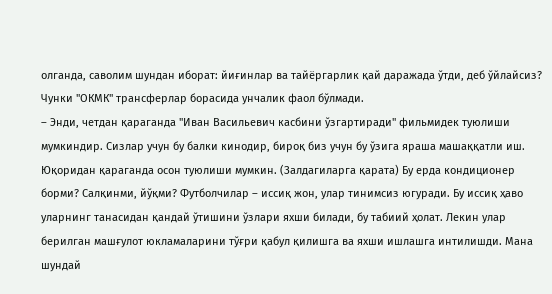олганда, саволим шундан иборат: йиғинлар ва тайёргарлик қай даражада ўтди, деб ўйлайсиз? Чунки "ОКМК" трансферлар борасида унчалик фаол бўлмади.
– Энди, четдан қараганда "Иван Васильевич касбини ўзгартиради" фильмидек туюлиши мумкиндир. Сизлар учун бу балки кинодир, бироқ биз учун бу ўзига яраша машаққатли иш. Юқоридан қараганда осон туюлиши мумкин. (Залдагиларга қарата) Бу ерда кондиционер борми? Салқинми, йўқми? Футболчилар – иссиқ жон, улар тинимсиз югуради. Бу иссиқ ҳаво уларнинг танасидан қандай ўтишини ўзлари яхши билади, бу табиий ҳолат. Лекин улар берилган машғулот юкламаларини тўғри қабул қилишга ва яхши ишлашга интилишди. Мана шундай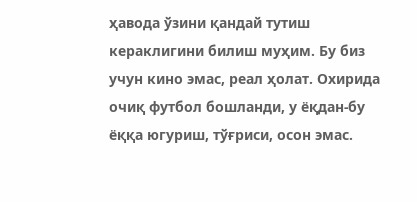ҳавода ўзини қандай тутиш кераклигини билиш муҳим. Бу биз учун кино эмас, реал ҳолат. Охирида очиқ футбол бошланди, у ёқдан-бу ёққа югуриш, тўғриси, осон эмас.